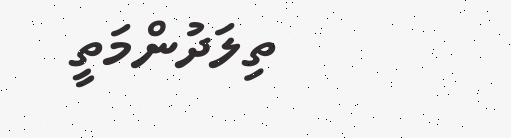ތިލަދުންމަތީ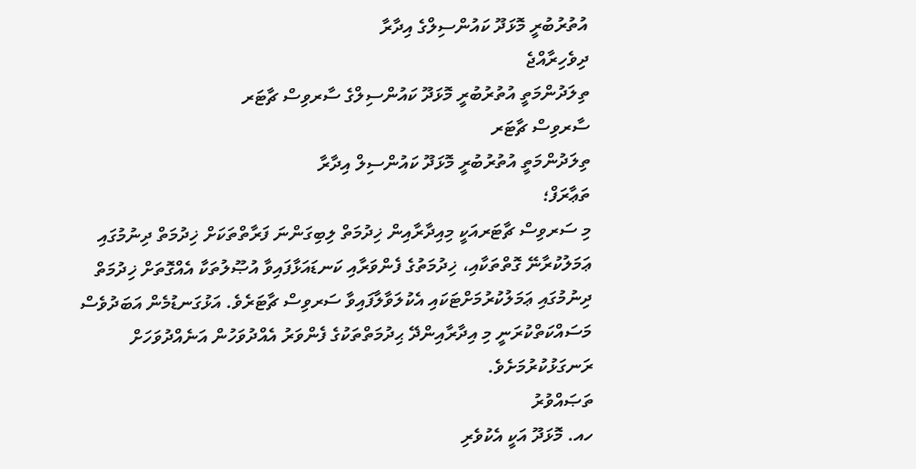އުތުރުބުރީ މޮޅަދޫ ކައުންސިލްގެ އިދާރާ
ދިވެހިރާއްޖެ
ތިލަދުންމަތީ އުތުރުބުރީ މޮޅަދޫ ކައުންސިލްގެ ސާރވިސް ޗާޓަރ
ސާރވިސް ޗާޓަރ
ތިލަދުންމަތީ އުތުރުބުރީ މޮޅަދޫ ކައުންސިލް އިދާރާ
ތަޢާރަފް؛
މި ސަރވިސް ޗާޓަރއަކީ މިއިދާރާއިން ޚިދުމަތް ލިބިގަންނަ ފަރާތްތަކަށް ޚިދުމަތް ދިނުމުގައި ޢަމަލުކުރާނޭ ގޮތްތަކާއި، ޚިދުމަތުގެ ފެންވަރާއި ކަނޑައަޅާފައިވާ އުޞޫލުތަކާ އެއްގޮތަށް ޚިދުމަތް ދިނުމުގައި ޢަމަލުކުރުމަށްޓަކައި އެކުލަވާލާފައިވާ ސަރވިސް ޗާޓަރެވެ. އަޅުގަނޑުމެން އަބަދުވެސް މަސައްކަތްކުރަނީ މި އިދާރާއިންދޭ ޙިދުމަތްތަކުގެ ފެންވަރު އެއްދުވަހުން އަނެއްދުވަހަށް ރަނގަޅުކުރުމަށެވެ.
ތަޞައްވުރު
ހއ. މޮޅަދޫ އަކީ އެކުވެރި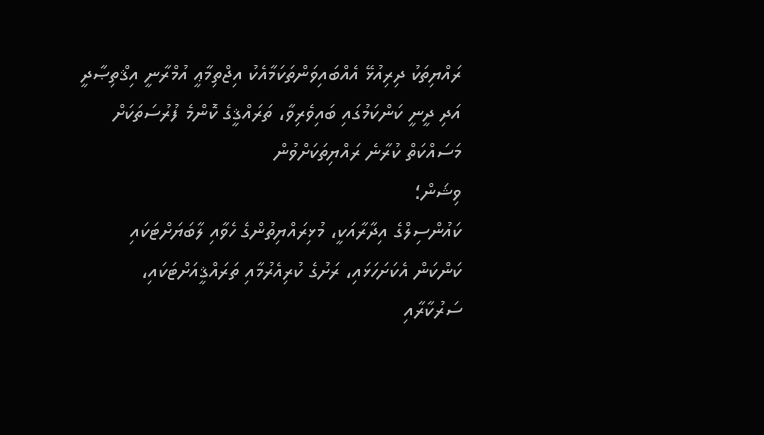ރައްޔިތަކު ދިރިއުޅޭ އެއްބައިވަންތަކަމާއެކު އިޖްތިމާޢީ އުމްރާނީ އިޤްތިޞާދީ އަދި ދީނީ ކަންކަމުގައި ބައިވެރިވާ، ތަރައްޤީގެ ކޮންމެ ފުރުސަތަކަށް މަސައްކަތް ކުރާނެ ރައްޔިތަކަށްވުން
ވިޝަން؛
ކައުންސިލްގެ އިދާރާއަކީ، މުޅިރައްޔިތުންގެ ހެވާއި ލާބަޔަށްޓަކައި ކަންކަން އެކަށަހަޅައި، ރަށުގެ ކުރިއެރުމާއި ތަރައްޤީއަށްޓަކައި، ސަރުކާރާއި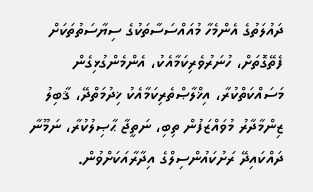ދައުލަތުގެ އެންމެހާ މުއައްސަސާތަކުގެ ސިޔާސަތުތަކަށް ފެތޭގޮތަށް، ހުނަރުވެރިކަމާއެކު، އެންމެންގުޅިގެން މަސައްކަތްކުރާ، އިޚްލާޞްތެރިކަމާއެކު ޚިދުމަތްދޭ، ޤާބިލު ޒިންމާދާރު މުވައްޒަފުން ތިބި، ނަތީޖާ ޙާޞިލުކުރާ، ނަމޫނާ ދައްކައިދޭ ރަށުކައުންސިލްގެ އިދާރާއަކަށްވުން.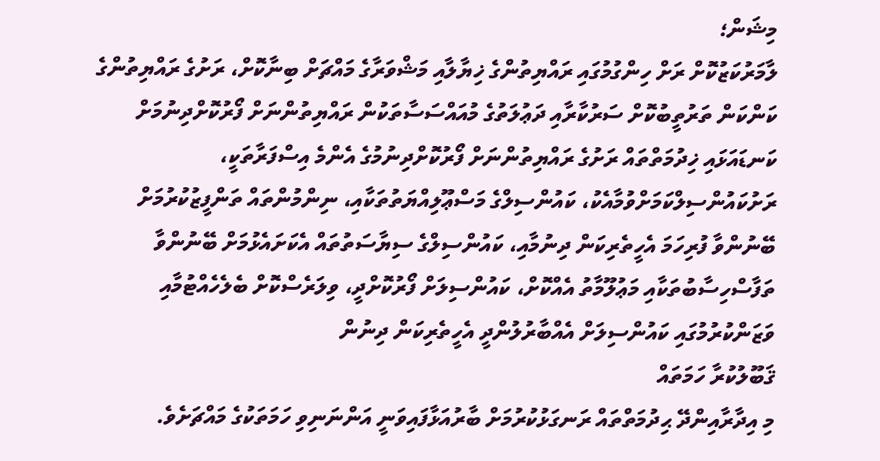މިޝަން؛
ލާމަރުކަޒުކޮށް ރަށް ހިންގުމުގައި ރައްޔިތުންގެ ޚިޔާލާއި މަޝްވަރާގެ މައްޗަށް ބިނާކޮށް، ރަށުގެ ރައްޔިތުންގެ ކަންކަން ތަރުތީބުކޮށް ސަރުކާރާއި ދަޢުލަތުގެ މުއައްސަސާތަކުން ރައްޔިތުންނަށް ފޯރުކޮށްދިނުމަށް ކަނޑައަޅައި ޚިދުމަތްތައް ރަށުގެ ރައްޔިތުންނަށް ފޯރުކޮށްދިނުމުގެ އެންމެ އިސްފަރާތަކީ، ރަށުކައުންސިލްކަމަށްވުމާއެކު، ކައުންސިލްގެ މަސްޢޫލިއްޔަތުތަކާއި، ނިންމުންތައް ތަންފީޒުކުރުމަށް ބޭނުންވާ ފުރިހަމަ އެހީތެރިކަން ދިނުމާއި، ކައުންސިލްގެ ސިޔާސަތުތައް އެކަށައެޅުމަށް ބޭނުންވާ ތަފާސްހިސާބުތަކާއި މަޢުލޫމާތު އެއްކޮށް، ކައުންސިލަށް ފޯރުކޮށްދީ، ވިލަރެސްކޮށް ބެލެހެއްޓުމާއި ވަޒަންކުރުމުގައި ކައުންސިލަށް އެއްބާރުލުންދީ އެހީތެރިކަން ދިނުން
ޤަބޫލުކުރާ ހަމަތައް
މި އިދާރާއިންދޭ ޙިދުމަތްތައް ރަނގަޅުކުރުމަށް ބާރުއަޅާފައިވަނީ އަންނަނިވި ހަމަތަކުގެ މައްޗަށެވެ.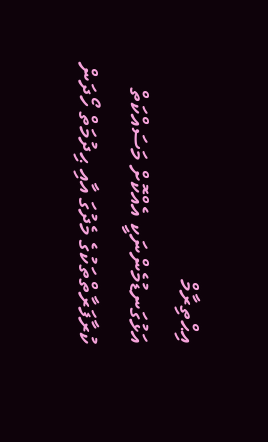އިޙްތިރާމް
އަޅުގަނޑުމެންނަކީ އެއްކޮށް މަސައްކަތް ކުރާފަރާތްތަކުގެ މެދުގަ އާއި ޙިދުމަތް ހޯދަން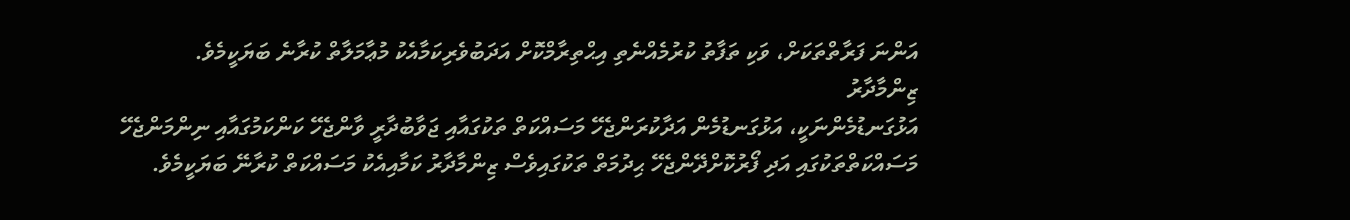އަންނަ ފަރާތްތަކަށް، ވަކި ތަފާތު ކުރުމެއްނެތި އިޙްތިރާމްކޮށް އަދަބުވެރިކަމާއެކު މުޢާމަލާތް ކުރާނެ ބަޔަކީމެވެ.
ޒިންމާދާރު
އަޅުގަނޑުމެންނަކީ، އަޅުގަނޑުމެން އަދާކުރަންޖެހޭ މަސައްކަތް ތަކުގައާއި ޖަވާބުދާރީ ވާންޖެހޭ ކަންކަމުގައާއި ނިންމަންޖެހޭ މަސައްކަތްތަކުގައި އަދި ފޯރުކޮށްދޭންޖެހޭ ޙިދުމަތް ތަކުގައިވެސް ޒިންމާދާރު ކަމާއިއެކު މަސައްކަތް ކުރާނޭ ބަޔަކީމެވެ.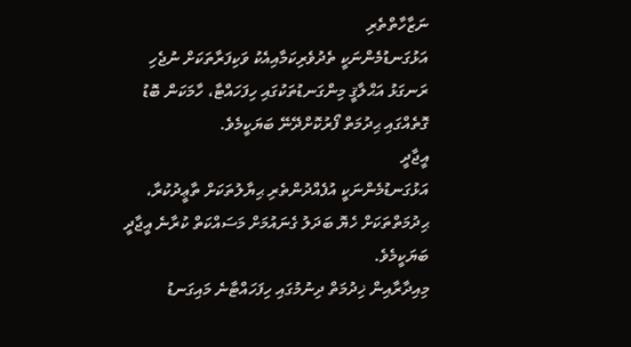ނަޒާހާތްތެރި
އަޅުގަނޑުމެންނަކީ ތެދުވެރިކަމާއިއެކު ވަކިފަރާތަކަށް ނުޖެހި ރަނގަޅު އަޙްލާޤީ މިންގަނޑުތަކުގައި ހިފަހައްޓާ، ހާމަކަން ބޮޑު ގޮތެއްގައި ޙިދުމަތް ފޯރުކޮށްދޭނޭ ބަޔަކީމެވެ.
އީޖާދީ
އަޅުގަނޑުމެންނަކީ އުފެއްދުންތެރި ޙިޔާލުތަކަށް ތާޢީދުކުރާ، ޙިދުމަތްތަކަށް ހެޔޮ ބަދަލު ގެނައުމަށް މަސައްކަތް ކުރާނެ އީޖާދީ ބަޔަކީމެވެ.
މިއިދާރާއިން ޚިދުމަތް ދިނުމުގައި ހިފަހައްޓާނެ މައިގަނޑު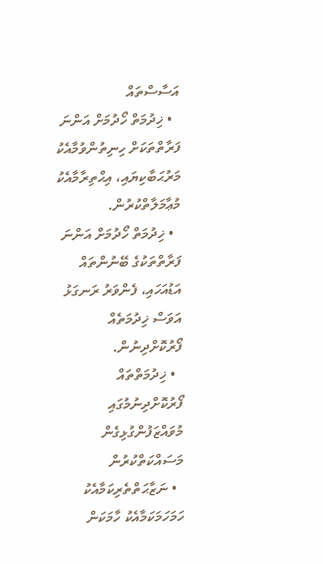އަސާސްތައް
  • ޚިދުމަތް ހޯދުމަށް އަންނަ ފަރާތްތަކަށް ހިނިތުންވުމާއެކު މަރުޙަބާކިޔައި، އިޙްތިރާމާއެކު މުޢާމަލާތްކުރުން.
  • ޚިދުމަތް ހޯދުމަށް އަންނަ ފަރާތްތަކުގެ ބޭނުންތައް އަޑުއަހައި، ފެންވަރު ރަނގަޅު އަވަސް ޚިދުމަތެއް ފޯރުކޮށްދިނުން.
  • ޚިދުމަތްތައް ފޯރުކޮށްދިނުމުގައި މުވައްޒަފުންގުޅިގެން މަސައްކަތްކުރުން
  • ނަޒާޙަތްތެރިކަމާއެކު ހަމަހަމަކަމާއެކު ހާމަކަން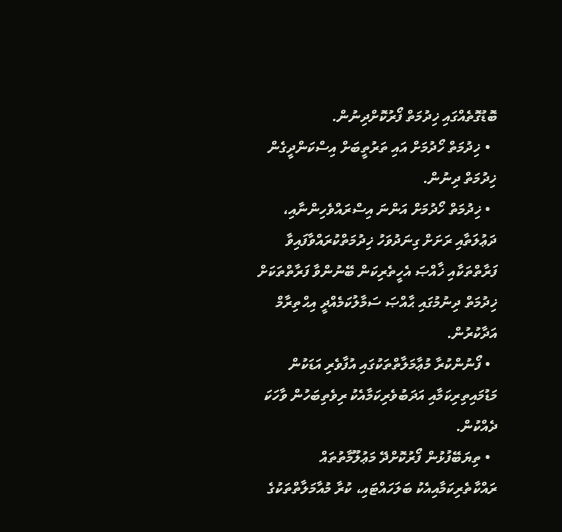ބޮޑުގޮތެއްގައި ޚިދުމަތް ފޯރުކޮށްދިނުން.
  • ޚިދުމަތް ހޯދުމަށް އައި ތަރުތީބަށް އިސްކަންދީގެން ޚިދުމަތް ދިނުން.
  • ޚިދުމަތް ހޯދުމަށް އަންނަ އިސްރައްވެހިންނާއި، ދަޢުލަތާއި ރަށަށް ގިނަދުވަހު ޚިދުމަތްކުރައްވާފައިވާ ފަރާތްތަކާއި ޚާއްޞަ އެހީތެރިކަން ބޭނުންވާ ފަރާތްތަކަށް ޚިދުމަތް ދިނުމުގައި ޙާއްޞަ ސަމާލުކަމެއްދީ އިޙްތިރާމް އަދާކުރުން.
  • ފޯނުންކުރާ މުޢާމަލާތްތަކުގައި އުފާވެރި އަޑަކުން މަޑުމައިތިރިކަމާއި އަދަބުވެރިކަމާއެކު ރިވެތިބަހުން ވާހަކަ ދެއްކުން.
  • ތިޔަބޭފުޅުން ފޯރުކޮށްދޭ މަޢުލޫމާތުތައް ރައްކާތެރިކަމާއިއެކު ބަލަހައްޓައި، ކުރާ މުއާމަލާތްތަކުގެ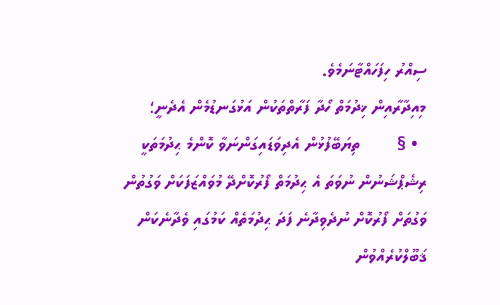ސިއްރު ހިފަހައްޓާނަމެވެ.
މިއިދާރާއިން ޚިދުމަތް ހޯދާ ފަރާތްތަކުން އަޅުގަނޑުމެން އެދެނީ؛
  • §        ތިޔަބޭފުޅުން އެދިވަޑައިގަންނަވާ ކޮންމެ ޙިދުމަތަކީ ރިޝެޕްޝަނުން ނުވަތަ އެ ޙިދުމަތް ފޯރުކޮށްދޭ މުވައްޒަފަކަށް ވަގުތުން ވަގުތަށް ފޯރުކޮށް ނުދެވިދާނެ ފަދަ ޙިދުމަތެއް ކަމުގައި ވެދާނެކަން ޤަބޫލްކުރެއްވުން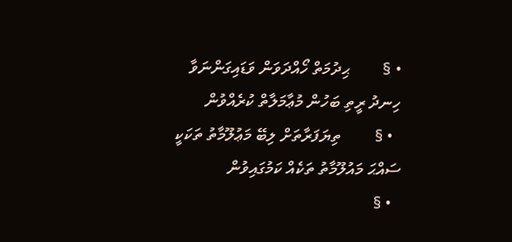• §        ޙިދުމަތް ހޯއްދަވަން ވަޑައިގަންނަވާ ހިނދު ރީތި ބަހުން މުޢާމަލާތް ކުރެއްވުން
  • §        ތިޔަފަރާތަށް ލިބޭ މަޢުލޫމާތު ތަކަކީ ސައްޙަ މައުލޫމާތު ތަކެއް ކަމުގައިވުން
  • §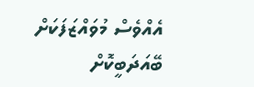އެއްވެސް މުވައްޒަފަކަށް ބޭއަދަބީކޮށް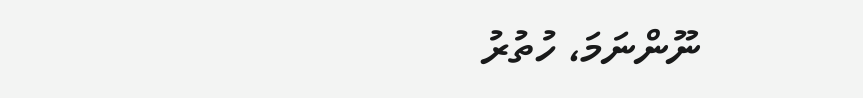ނޫންނަމަ، ހުތުރު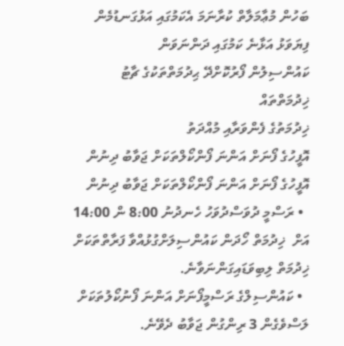ބަހުން މުޢާމަލާތް ކުރާނަމަ އެކަމުގައި އަޅުގަނޑުމެން ފިޔަވަޅު އަޅާނެ ކަމުގައި ދަންނަވަން
ކައުންސިލުން ފޯރުކޮށްދޭ ޙިދުމަތްތަކުގެ ޗާޓު
ޚިދުމަތްތައް
ޚިދުމަތުގެ ފެންވަރާއި މުއްދަތު
އޮފީހުގެ ފޯނަށް އަންނަ ފޯންކޯލްތަކަށް ޖަވާބު ދިނުން
އޮފީހުގެ ފޯނަށް އަންނަ ފޯންކޯލްތަކަށް ޖަވާބު ދިނުން
  • ރަސްމީ ދުވަސްދުވަހު ހެނދުނު 8:00 ން 14:00 އަށް  ޚިދުމަތް ހޯދަން ކައުންސިލަށްގުޅުއްވާ ފަރާތްތަކަށް ޚިދުމަތް ލިބިވަޑައިގަންނަވާނެ.
  • ކައުންސިލްގެ ރަސްމީފޯނަށް އަންނަ ފޯނުކޯލުތަކަށް ލަސްވެގެން 3 ރިންގުން ޖަވާބު ދެވޭނެ.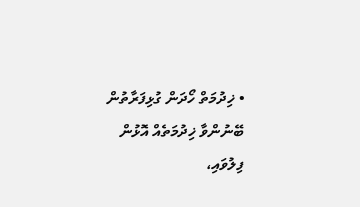• ޚިދުމަތް ހޯދަން ގުޅިފަރާތުން  ބޭނުންވާ ޚިދުމަތެއް އޮޅުން ފިލުވައި،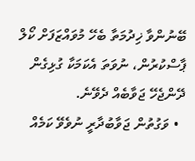ބޭނުންވާ ޚިދުމަތާ ބެހޭ މުވައްޒަފަށް ކޯލް ޕާސްކުރުން، ނުވަތަ އެކަމަކާ ގުޅިގެން ދޭންޖެހޭ ޖަވާބެއް ދެވޭނެ.
  • ވަގުތުން ޖަވާބުދާރީ ނުވެވޭ ކަމެއް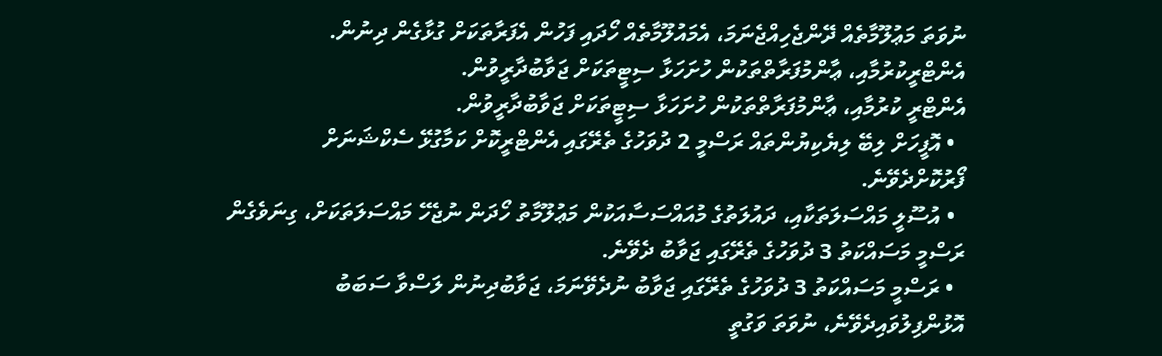ނުވަތަ މަޢުލޫމާތެއް ދޭންޖެހިއްޖެނަމަ، އެމައުލޫމާތެއް ހޯދައި ފަހުން އެފަރާތަކަށް ގުޅާގެން ދިނުން.
އެންޓްރީކުރުމާއި، ޢާންމުފަރާތްތަކުން ހުށަހަޅާ ސިޓީތަކަށް ޖަވާބުދާރީވުން.
އެންޓްރީ ކުރުމާއި، ޢާންމުފަރާތްތަކުން ހުށަހަޅާ ސިޓީތަކަށް ޖަވާބުދާރީވުން.
  • އޮފީހަށް ލިބޭ ލިޔެކިޔުންތައް ރަސްމީ 2 ދުވަހުގެ ތެރޭގައި އެންޓްރީކޮށް ކަމާގުޅޭ ސެކްޝަނަށް ފޯރުކޮށްދެވޭނެ.
  • އުސޫލީ މައްސަލަތަކާއި، ދައުލަތުގެ މުއައްސަސާއަކުން މަޢުލޫމާތު ހޯދަން ނުޖެހޭ މައްސަލަތަކަށް، ގިނަވެގެން ރަސްމީ މަސައްކަތު 3 ދުވަހުގެ ތެރޭގައި ޖަވާބު ދެވޭނެ.
  • ރަސްމީ މަސައްކަތު 3 ދުވަހުގެ ތެރޭގައި ޖަވާބު ނުދެވޭނަމަ، ޖަވާބުދިނުން ލަސްވާ ސަބަބު އޮޅުންފިލުވައިދެވޭނެ، ނުވަތަ ވަގުތީ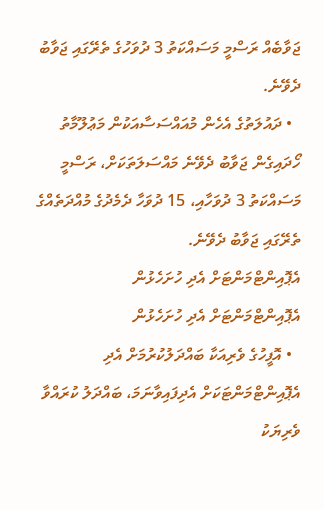ޖަވާބެއް ރަސްމީ މަސައްކަތު 3 ދުވަހުގެ ތެރޭގައި ޖަވާބު ދެވޭނެ.
  • ދައުލަތުގެ އެހެން މުއައްސަސާއަކުން މަޢުލޫމާތު ހޯދައިގެން ޖަވާބު ދެވޭނެ މައްސަލަތަކަށް، ރަސްމީ މަސައްކަތު 3 ދުވަހާއި، 15 ދުވަހާ ދެމެދުގެ މުއްދަތެއްގެ ތެރޭގައި ޖަވާބު ދެވޭނެ.
އެޕޮއިންޓްމަންޓަށް އެދި ހުށަހެޅުން
އެޕޮއިންޓްމަންޓަށް އެދި ހުށަހެޅުން
  • އޮފީހުގެ ވެރިއަކާ ބައްދަލުކުރުމަށް އެދި އެޕޮއިންޓްމަންޓަކަށް އެދިފައިވާނަމަ، ބައްދަލު ކުރައްވާ ވެރިޔަކު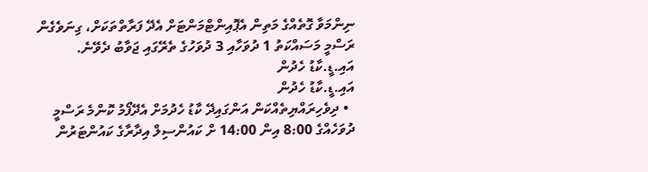ނިންމަވާ ގޮތެއްގެ މަތިން އެޕޮއިންޓްމަންޓަށް އެދޭ ފަރާތްތަކަށް، ގިނަވެގެން ރަސްމީ މަސައްކަތު 1 ދުވަހާއި 3 ދުވަހުގެ ތެރޭގައި ޖަވާބު ދެވޭނެ.
އައި.ޑީ.ކާޑު ހެދުން
އައި.ޑީ.ކާޑު ހެދުން
  • ދިވެހިރައްޔިތެއްކަން އަންގައިދޭ ކާޑު ހެދުމަށް އެދޭފޯމު ކޮންމެ ރަސްމީ ދުވަހެއްގެ 8:00 އިން 14:00 ށް ކައުންސިލް އިދާރާގެ ކައުންޓަރުން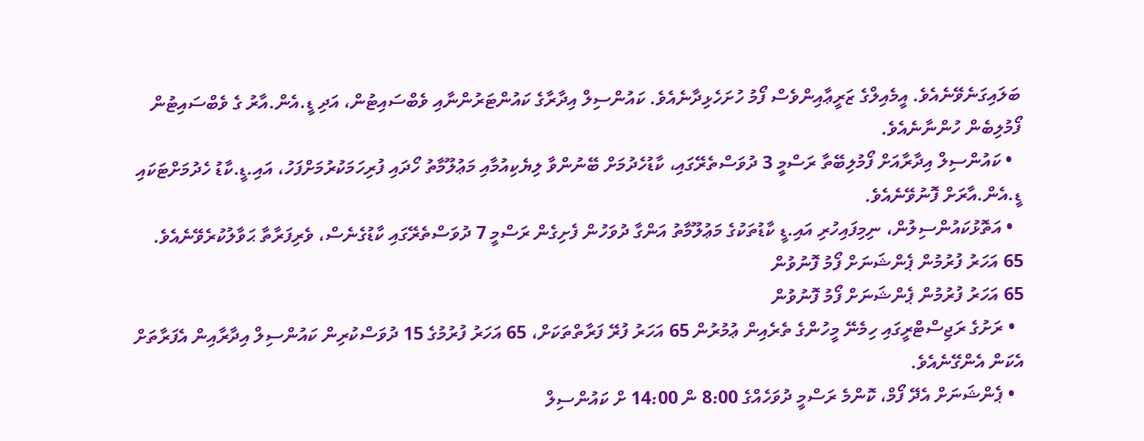ބަލައިގަނެވޭނެއެވެ. އީމެއިލްގެ ޒަރީޢާއިންވެސް ފޯމު ހުށަހެޅިދާނެއެވެ. ކައުންސިލް އިދާރާގެ ކައުންޓަރުންނާއި ވެބްސައިޓުން، އަދި ޑީ.އެން.އާރު ގެ ވެބްސައިޓުން ފޯމުލިބެން ހުންނާނެއެވެ.
  • ކައުންސިލް އިދާރާއަށް ފޯމުލިބޭތާ ރަސްމީ 3 ދުވަސްތެރޭގައި، ކާޑުހެދުމަށް ބޭނުންވާ ލިޔެކިއުމާއި މަޢުލޫމާތު ހޯދައި ފުރިހަމަކުރުމަށްފަހު، އައި.ޑީ.ކާޑު ހެދުމަށްޓަކައި ޑީ.އެން.އާރަށް ފޮނުވޭނެއެވެ.
  • އަތޮޅުކައުންސިލުން، ނިމިފައިހުރި އައި.ޑީ ކާޑުތަކުގެ މަޢުލޫމާތު އަންގާ ދުވަހުން ފެށިގެން ރަސްމީ 7 ދުވަސްތެރޭގައި ކާޑުގެނެސް، ވެރިފަރާތާ ޙަވާލުކުރެވޭނެއެވެ.
65 އަހަރު ފުރުމުން ޕެންޝަނަށް ފޯމު ފޮނުވުން
65 އަހަރު ފުރުމުން ޕެންޝަނަށް ފޯމު ފޮނުވުން
  • ރަށުގެ ރަޖިސްޓްރީގައި ހިމެނޭ މީހުންގެ ތެރެއިން ޢުމުރުން 65 އަހަރު ފުރޭ ފަރާތްތަކަށް، 65 އަހަރު ފުރުމުގެ 15 ދުވަސްކުރިން ކައުންސިލް އިދާރާއިން އެފަރާތަށް އެކަން އެންގޭނެއެވެ.
  • ޕެންޝަނަށް އެދޭ ފޯމް، ކޮންމެ ރަސްމީ ދުވަހެއްގެ 8:00 ން 14:00 ށް ކައުންސިލް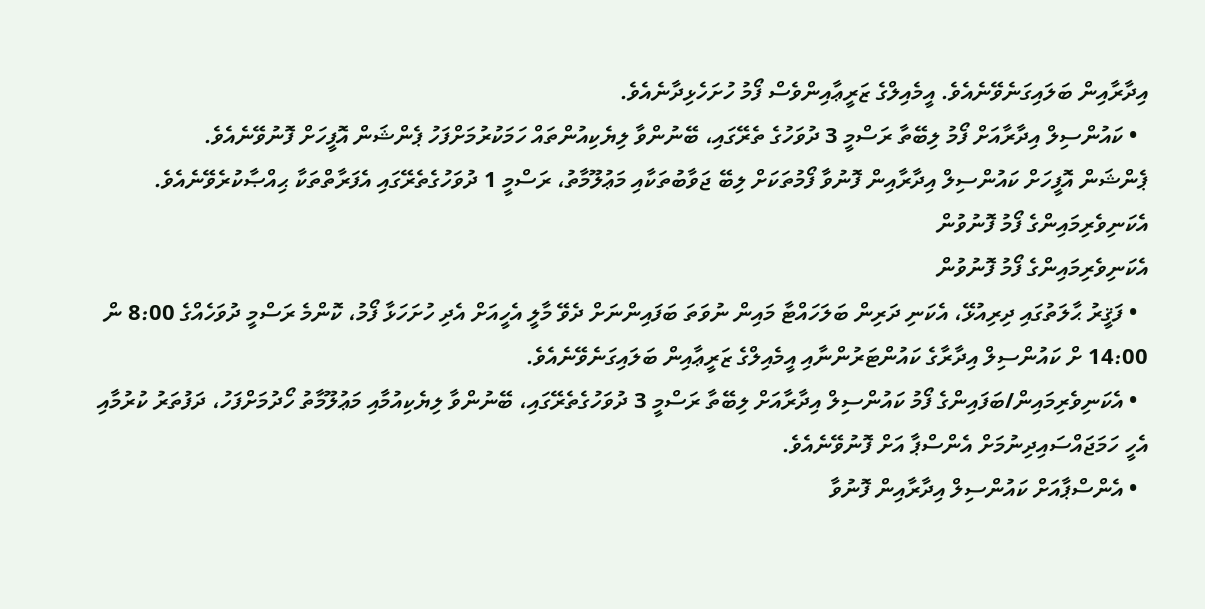އިދާރާއިން ބަލައިގަނެވޭނެއެވެ. އީމެއިލްގެ ޒަރީޢާއިންވެސް ފޯމު ހުށަހެޅިދާނެއެވެ.
  • ކައުންސިލް އިދާރާއަށް ފޯމު ލިބޭތާ ރަސްމީ 3 ދުވަހުގެ ތެރޭގައި، ބޭނުންވާ ލިޔެކިއުންތައް ހަމަކުރުމަށްފަހު ޕެންޝަން އޮފީހަށް ފޮނުވޭނެއެވެ.
ޕެންޝަން އޮފީހަށް ކައުންސިލް އިދާރާއިން ފޮނުވާ ފޯމުތަކަށް ލިބޭ ޖަވާބުތަކާއި މަޢުލޫމާތު، ރަސްމީ 1 ދުވަހުގެތެރޭގައި އެފަރާތްތަކާ ޙިއްޞާކުރެވޭނެއެވެ.
އެކަނިވެރިމައިންގެ ފޯމު ފޮނުވުން
އެކަނިވެރިމައިންގެ ފޯމު ފޮނުވުން
  • ފަޤީރު ޙާލަތުގައި ދިރިއުޅޭ، އެކަނި ދަރިން ބަލަހައްޓާ މައިން ނުވަތަ ބަފައިންނަށް ދެވޭ މާލީ އެހީއަށް އެދި ހުށަހަޅާ ފޯމު، ކޮންމެ ރަސްމީ ދުވަހެއްގެ 8:00 ން 14:00 ށް ކައުންސިލް އިދާރާގެ ކައުންޓަރުންނާއި އީމެއިލްގެ ޒަރީޢާއިން ބަލައިގަނެވޭނެއެވެ.
  • އެކަނިވެރިމައިން/ބަފައިންގެ ފޯމު ކައުންސިލް އިދާރާއަށް ލިބޭތާ ރަސްމީ 3 ދުވަހުގެތެރޭގައި، ބޭނުންވާ ލިޔެކިއުމާއި މަޢުލޫމާތު ހޯދުމަށްފަހު، ދަފުތަރު ކުރުމާއި އެހީ ހަމަޖައްސައިދިނުމަށް އެންސްޕާ އަށް ފޮނުވޭނެއެވެ.
  • އެންސްޕާއަށް ކައުންސިލް އިދާރާއިން ފޮނުވާ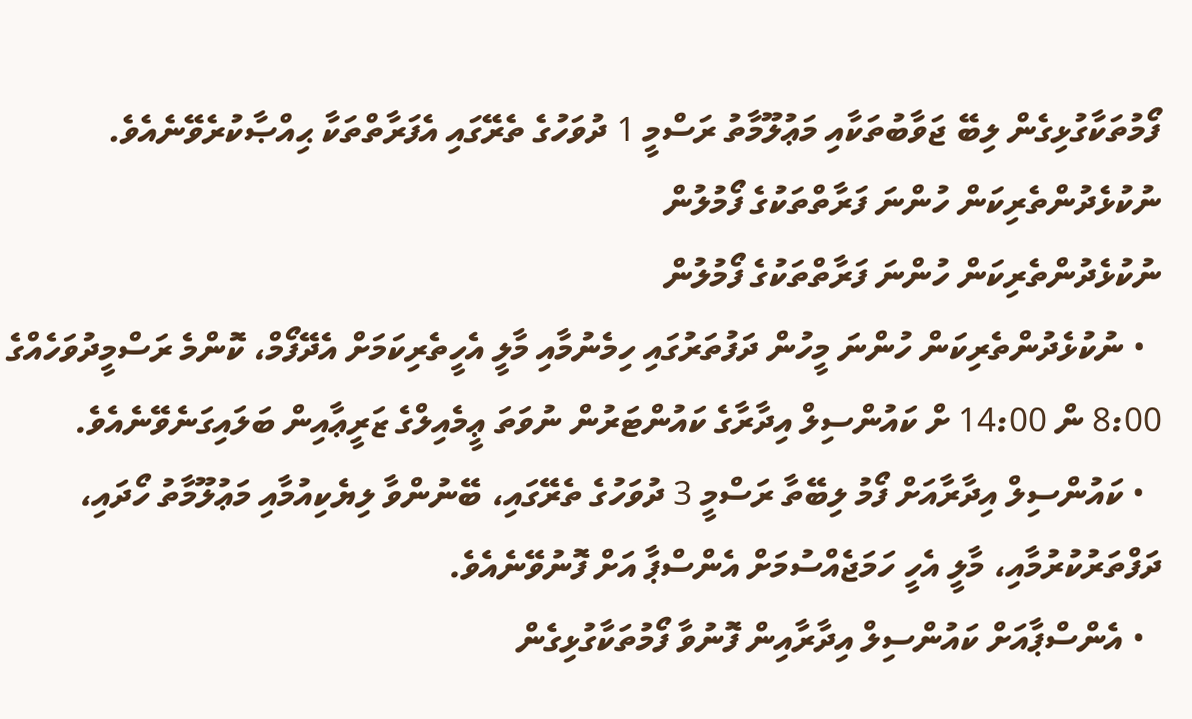ފޯމުތަކާގުޅިގެން ލިބޭ ޖަވާބުތަކާއި މަޢުލޫމާތު ރަސްމީ 1 ދުވަހުގެ ތެރޭގައި އެފަރާތްތަކާ ޙިއްޞާކުރެވޭނެއެވެ.
ނުކުޅެދުންތެރިކަން ހުންނަ ފަރާތްތަކުގެ ފޯމުލުން
ނުކުޅެދުންތެރިކަން ހުންނަ ފަރާތްތަކުގެ ފޯމުލުން
  • ނުކުޅެދުންތެރިކަން ހުންނަ މީހުން ދަފުތަރުގައި ހިމެނުމާއި މާލީ އެހީތެރިކަމަށް އެދޭފޯމް، ކޮންމެ ރަސްމީދުވަހެއްގެ 8:00 ން 14:00 ށް ކައުންސިލް އިދާރާގެ ކައުންޓަރުން ނުވަތަ ޢީމެއިލްގެ ޒަރީޢާއިން ބަލައިގަނެވޭނެއެވެ.
  • ކައުންސިލް އިދާރާއަށް ފޯމު ލިބޭތާ ރަސްމީ 3 ދުވަހުގެ ތެރޭގައި، ބޭނުންވާ ލިޔެކިއުމާއި މަޢުލޫމާތު ހޯދައި، ދަފްތަރުކުރުމާއި، މާލީ އެހީ ހަމަޖެއްސުމަށް އެންސްޕާ އަށް ފޮނުވޭނެއެވެ.
  • އެންސްޕާއަށް ކައުންސިލް އިދާރާއިން ފޮނުވާ ފޯމުތަކާގުޅިގެން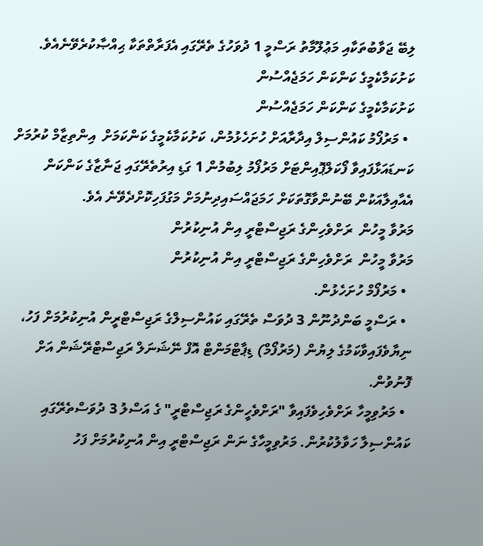ލިބޭ ޖަވާބުތަކާއި މަޢުލޫމާތު ރަސްމީ 1 ދުވަހުގެ ތެރޭގައި އެފަރާތްތަކާ ޙިއްޞާކުރެވޭނެއެވެ.
ކަށުކަމާކެމީގެ ކަންކަން ހަމަޖެއްސުން
ކަށުކަމާކެމީގެ ކަންކަން ހަމަޖެއްސުން
  • މަރުފޯމު ކައުންސިލް އިދާރާއަށް ހުށަހެޅުމުން، ކަށުކަމާކެމީގެ ކަންކަމަށް  އިންތިޒާމް ކުރުމަށް ކަނޑައަޅާފައިވާ ފޯކަލްޕޮއިންޓަށް މަރުފޯމު ލިބުމުން 1 ގަޑި އިރުތެރޭގައި ޖަނާޒާގެ ކަންކަން އެއާއިލާއަކުން ބޭނުންވާގޮތަކަށް ހަމަޖައްސައިދިނުމަށް މަގުފަހިކޮށްދެވޭނެ އެވެ.
މަރުވާ މީހުން  ރަށްވެހިންގެ ރަޖިސްޓްރީ އިން އުނިކުރުން
މަރުވާ މީހުން  ރަށްވެހިންގެ ރަޖިސްޓްރީ އިން އުނިކުރުން
  • މަރުފޯމް ހުށަހެޅުން.
  • ރަސްމީ ބަންދުނޫން 3 ދުވަސް ތެރޭގައި ކައުންސިލްގެ ރަޖިސްޓްރީން އުނިކުރުމަށް ފަހު، ނިޔާވެފައިވާކަމުގެ ލިޔުން (މަރުފޯމް) ޑިޕާޓްމަންޓް އޮފް ނޭޝަނަލް ރަޖިސްޓްރޭޝަން އަށް ފޮނުވުން.
  • މަރުވިމީހާ ރަށްވެހިވެފައިވާ "ރަށްވެހީންގެ ރަޖިސްޓްރީ" ގެ އަސްލު 3 ދުވަސްތެރޭގައި ކައުންސިލާ ހަވާލުކުރުން. މަރުވިމީހާގެ ނަން ރަޖިސްޓްރީ އިން އުނިކުރުމަށް ފަހު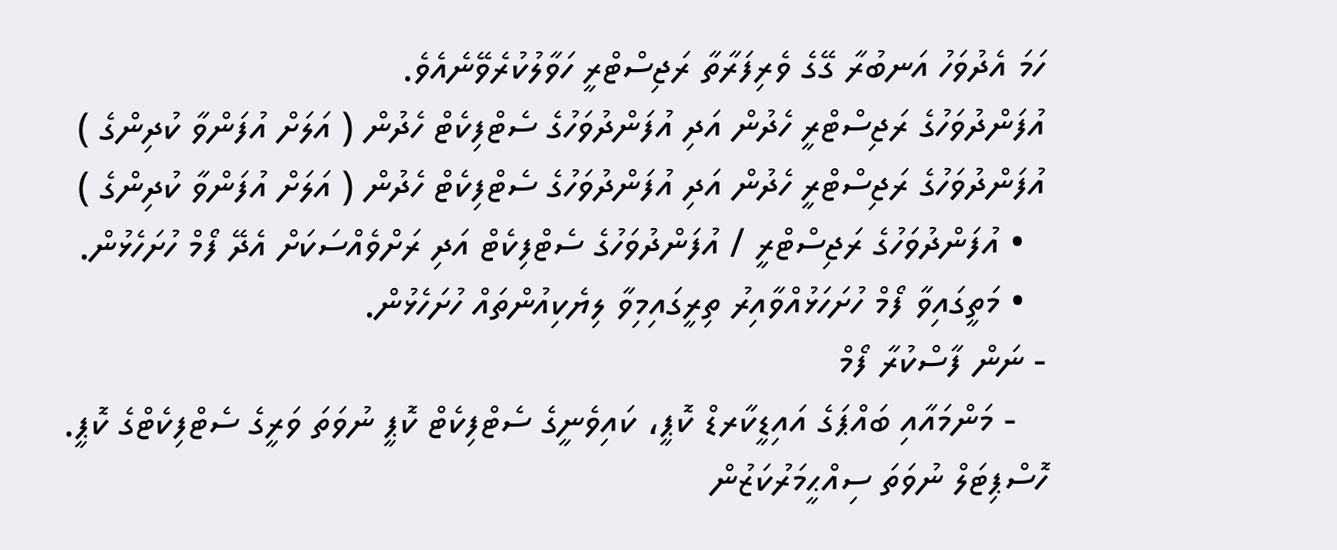ހަމަ އެދުވަހު އަނބުރާ ގޭގެ ވެރިފަރާތާ ރަޖިސްޓްރީ ހަވާލުކުރެވޭނެއެވެ.
އުފަންދުވަހުގެ ރަޖިސްޓްރީ ހެދުން އަދި އުފަންދުވަހުގެ ސެޓްފިކެޓް ހެދުން ( އަލަށް އުފަންވާ ކުދިންގެ )
އުފަންދުވަހުގެ ރަޖިސްޓްރީ ހެދުން އަދި އުފަންދުވަހުގެ ސެޓްފިކެޓް ހެދުން ( އަލަށް އުފަންވާ ކުދިންގެ )
  • އުފަންދުވަހުގެ ރަޖިސްޓްރީ / އުފަންދުވަހުގެ ސެޓްފިކެޓް އަދި ރަށްވެއްސަކަށް އެދޭ ފޯމް ހުށަހެޅުން.
  • މަތީގައިވާ ފޯމް ހުށަހަޅުއްވާއިރު ތިރީގައިމިވާ ލިޔެކިއުންތައް ހުށަހެޅުން.
- ނަން ފާސްކުރާ ފޯމް
   - މަންމައާއި ބައްޕަގެ އައިޑީކާރޑް ކޮޕީ، ކައިވެނީގެ ސެޓްފިކެޓް ކޮޕީ ނުވަތަ ވަރީގެ ސެޓްފިކެޓްގެ ކޮޕީ.
ހޮސްޕިޓަލް ނުވަތަ ސިއްޙީމަރުކަޒުން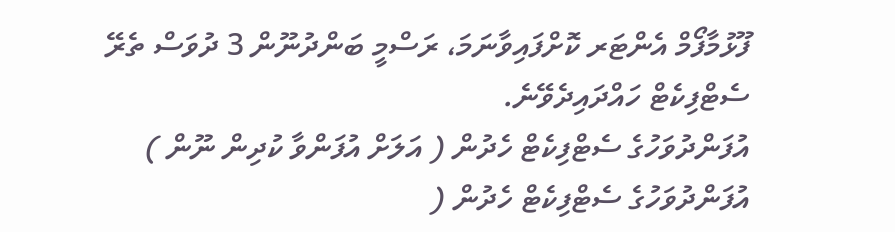ފޫޅުމާފޯމް އެންޓަރ ކޮށްފައިވާނަމަ، ރަސްމީ ބަންދުނޫން 3 ދުވަސް ތެރޭ ސެޓްފިކެޓް ހައްދައިދެވޭނެ.
އުފަންދުވަހުގެ ސެޓްފިކެޓް ހެދުން ( އަލަށް އުފަންވާ ކުދިން ނޫން )
އުފަންދުވަހުގެ ސެޓްފިކެޓް ހެދުން (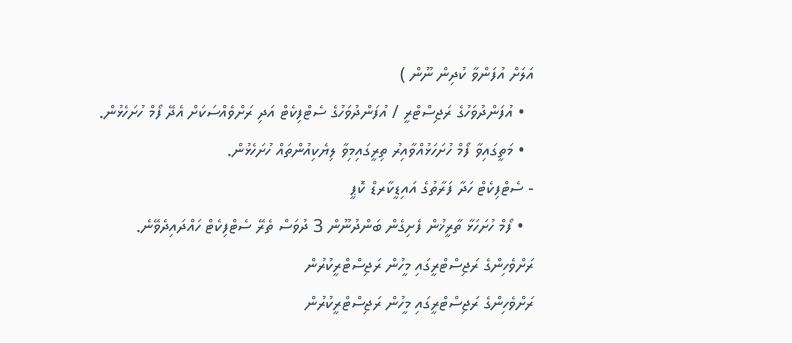އަލަށް އުފަންވާ ކުދިން ނޫން )
  • އުފަންދުވަހުގެ ރަޖިސްޓްރީ / އުފަންދުވަހުގެ ސެޓްފިކެޓް އަދި ރަށްވެއްސަކަށް އެދޭ ފޯމް ހުށަހެޅުން.
  • މަތީގައިވާ ފޯމް ހުށަހަޅުއްވާއިރު ތިރީގައިމިވާ ލިޔެކިއުންތައް ހުށަހެޅުން.
- ސެޓްފިކެޓް ހަދާ ފަރާތުގެ އައިޑީކާރޑް ކޮޕީ
  • ފޯމް ހުށަހަޅާ ތާރީޚުން ފެށިގެން ބަންދުނޫން 3 ދުވަސް ތެރޭ ސެޓްފިކެޓް ހައްދައިދެވޭނެ.
ރަށްވެހިންގެ ރަޖިސްޓްރީގައި މީހުން ރަޖިސްޓްރީކުރުން
ރަށްވެހިންގެ ރަޖިސްޓްރީގައި މީހުން ރަޖިސްޓްރީކުރުން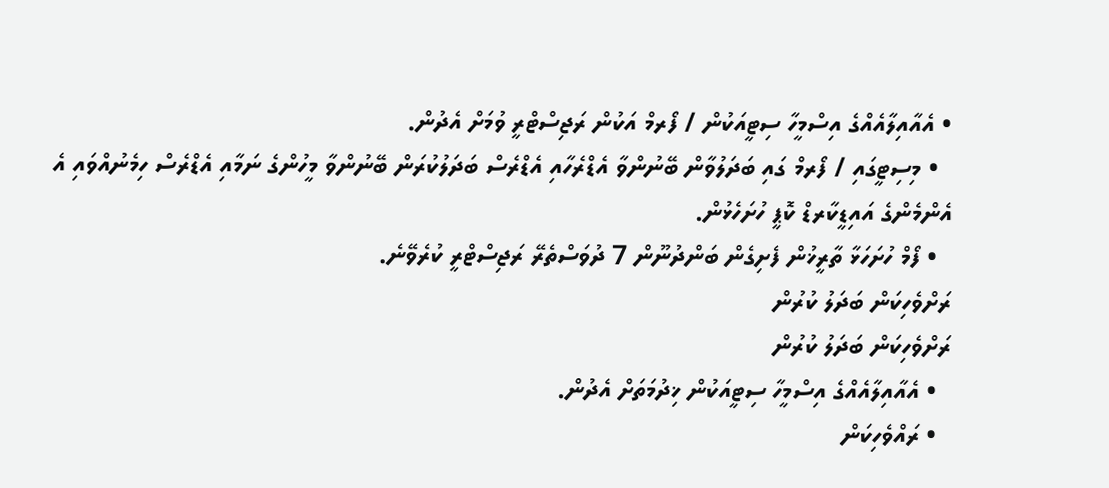• އެއާއިލާއެއްގެ އިސްމީހާ ސިޓީއަކުން / ފޯރމް އަކުން ރަޖިސްޓްރީ ވުމަށް އެދުން.
  • މިސިޓީގައި / ފޯރމް ގައި ބަދަލުވާން ބޭނުންވާ އެޑްރެހާއި އެޑްރެސް ބަދަލުކުރަން ބޭނުންވާ މީހުންގެ ނަމާއި އެޑްރެސް ހިމެނުއްވައި އެ އެންމެންގެ އައިޑީކާރޑް ކޮޕީ ހުށަހެޅުން.
  • ފޯމް ހުށަހަޅާ ތާރީޚުން ފެށިގެން ބަންދުނޫން 7 ދުވަސްތެރޭ ރަޖިސްޓްރީ ކުރެވޭނެ.
ރަށްވެހިކަން ބަދަލު ކުރުން
ރަށްވެހިކަން ބަދަލު ކުރުން
  • އެއާއިލާއެއްގެ އިސްމީހާ ސިޓީއަކުން ޚިދުމަތަށް އެދުން.
  • ރައްވެހިކަން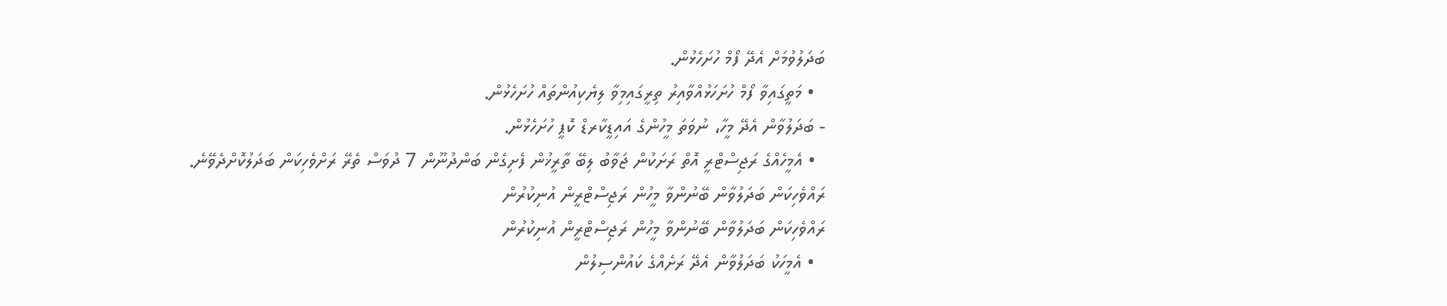ބަދަލުވުމަށް އެދޭ ފޯމް ހުށަހެޅުން.
  • މަތީގައިވާ ފޯމް ހުށަހަޅުއްވާއިރު ތިރީގައިމިވާ ލިޔެކިއުންތައް ހުށަހެޅުން.
- ބަދަލުވާން އެދޭ މީހާ، ނުވަތަ މީހުންގެ އައިޑީކާރޑް ކޮޕީ ހުށަހެޅުން.
  • އެމީހެއްގެ ރަޖިސްޓްރީ އޮތް ރަށަކުން ޖަވާބު ލިބޭ ތާރީޚުން ފެށިގެން ބަންދުނޫން 7 ދުވަސް ތެރޭ ރަށްވެހިކަން ބަދަލުކޮށްދެވޭނެ.
ރައްވެހިކަން ބަދަލުވާން ބޭނުންވާ މީހުން ރަޖިސްޓްރީން އުނިކުރުން
ރައްވެހިކަން ބަދަލުވާން ބޭނުންވާ މީހުން ރަޖިސްޓްރީން އުނިކުރުން
  • އެމީހަކު ބަދަލުވާން އެދޭ ރަށެއްގެ ކައުންސިލުން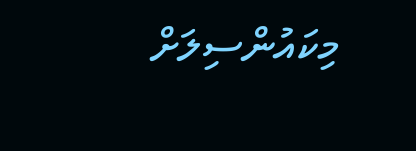މިކައުންސިލަށް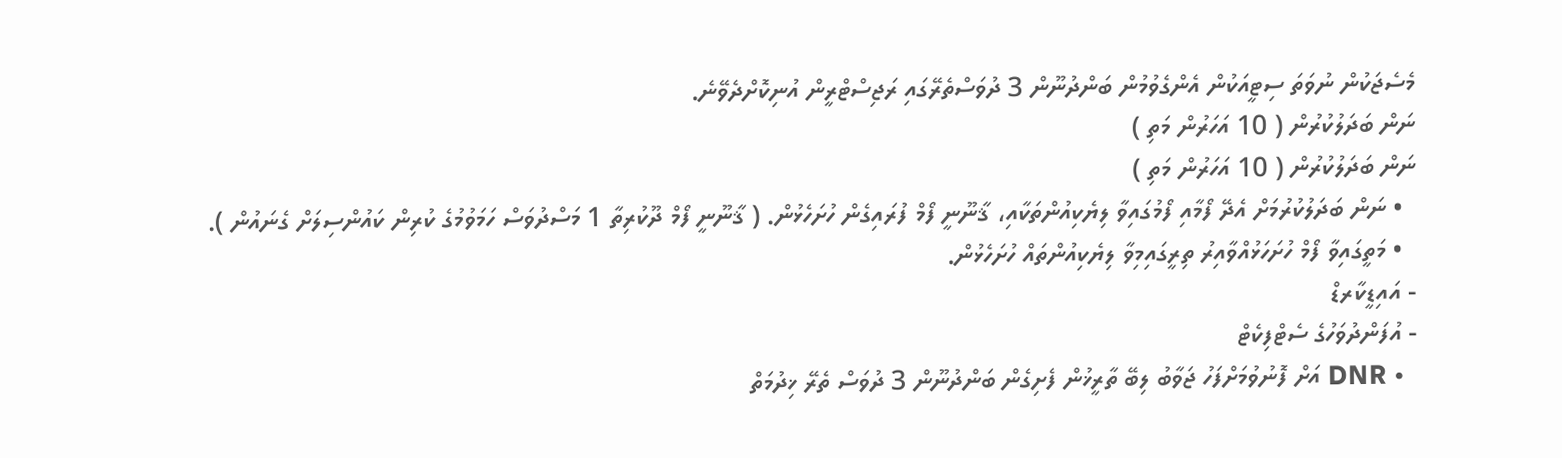މެސެޖަކުން ނުވަތަ ސިޓީއަކުން އެންގެވުމުން ބަންދުނޫން 3 ދުވަސްތެރޭގައި ރަޖިސްޓްރީން އުނިކޮށްދެވޭނެ.
ނަން ބަދަލުކުރުން ( 10 އަހަރުން މަތި )
ނަން ބަދަލުކުރުން ( 10 އަހަރުން މަތި )
  • ނަން ބަދަލުކުރުމަށް އެދޭ ފޯމާއި ފޯމުގައިވާ ލިޔެކިއުންތަކާއި، ޤާނޫނީ ފޯމް ފުރައިގެން ހުށަހެޅުން. ( ޤާނޫނީ ފޯމް ދޫކުރިތާ 1 މަސްދުވަސް ހަމަވުމުގެ ކުރިން ކައުންސިލަށް ގެނައުން ).
  • މަތީގައިވާ ފޯމް ހުށަހަޅުއްވާއިރު ތިރީގައިމިވާ ލިޔެކިއުންތައް ހުށަހެޅުން.
- އައިޑީކާރޑް
- އުފަންދުވަހުގެ ސެޓްފިކެޓް
  • DNR އަށް ފޮނުވުމަށްފަހު ޖަވާބު ލިބޭ ތާރީޚުން ފެށިގެން ބަންދުނޫން 3 ދުވަސް ތެރޭ ޚިދުމަތް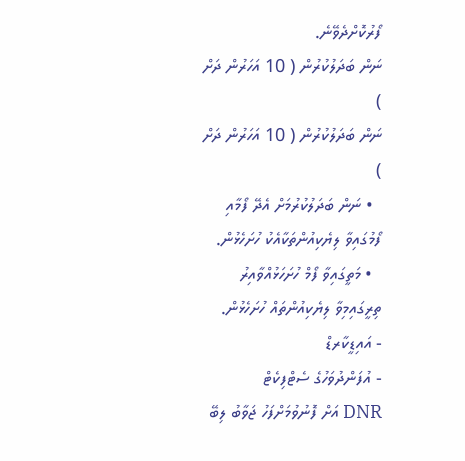ފޯރުކޮށްދެވޭނެ.
ނަން ބަދަލުކުރުން ( 10 އަހަރުން ދަށް )
ނަން ބަދަލުކުރުން ( 10 އަހަރުން ދަށް )
  • ނަން ބަދަލުކުރުމަށް އެދޭ ފޯމާއި ފޯމުގައިވާ ލިޔެކިއުންތަކާއެކު ހުށަހެޅުން.
  • މަތީގައިވާ ފޯމް ހުށަހަޅުއްވާއިރު ތިރީގައިމިވާ ލިޔެކިއުންތައް ހުށަހެޅުން.
- އައިޑީކާރޑް
- އުފަންދުވަހުގެ ސެޓްފިކެޓް
DNR އަށް ފޮނުވުމަށްފަހު ޖަވާބު ލިބޭ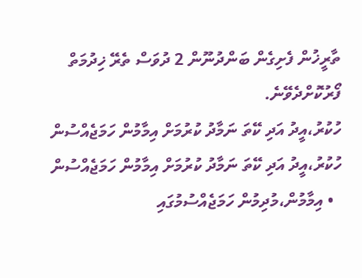ތާރީޚުން ފެށިގެން ބަންދުނޫން 2 ދުވަސް ތެރޭ ޚިދުމަތް ފޯރުކޮށްދެވޭނެ.
ހުކުރު،އީދު އަދި ކޭތަ ނަމާދު ކުރުމަށް އިމާމުން ހަމަޖެއްސުން
ހުކުރު،އީދު އަދި ކޭތަ ނަމާދު ކުރުމަށް އިމާމުން ހަމަޖެއްސުން
  • އިމާމުން،މުދިމުން ހަމަޖެއްސުމުގައި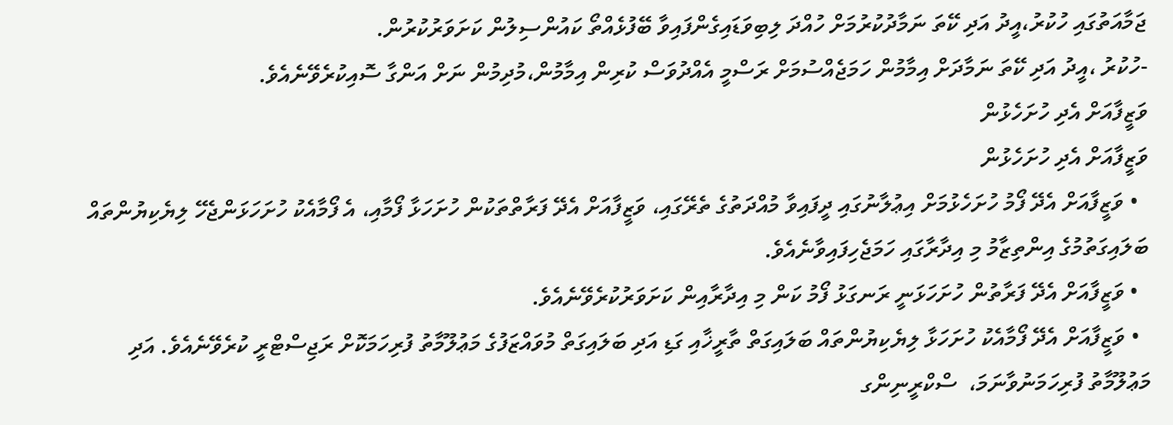ޖަމާއަތުގައި ހުކުރު،އީދު އަދި ކޭތަ ނަމާދުކުރުމަށް ހުއްދަ ލިބިވަޑައިގެންފައިވާ ބޭފުޅެއްތޯ ކައުންސިލުން ކަށަވަރުކުރުން.
-ހުކުރު ،އީދު އަދި ކޭތަ ނަމާދަށް އިމާމުން ހަމަޖެއްސުމަށް ރަސްމީ އެއްދުވަސް ކުރިން އިމާމުން،މުދިމުން ނަށް އަންގާ ސޮއިކުރެވޭނެއެވެ.
ވަޒީފާއަށް އެދި ހުށަހެޅުން
ވަޒީފާއަށް އެދި ހުށަހެޅުން
  • ވަޒީފާއަށް އެދޭ ފޯމު ހުށަހެޅުމަށް އިޢުލާނުގައި ދީފައިވާ މުއްދަތުގެ ތެރޭގައި، ވަޒީފާއަށް އެދޭ ފަރާތްތަކުން ހުށަހަޅާ ފޯމާއި، އެ ފޯމާއެކު ހުށަހަޅަންޖެހޭ ލިޔެކިޔުންތައް ބަލައިގަތުމުގެ އިންތިޒާމު މި އިދާރާގައި ހަމަޖެހިފައިވާނެއެވެ.
  • ވަޒީފާއަށް އެދޭ ފަރާތުން ހުށަހަޅަނީ ރަނގަޅު ފޯމު ކަން މި އިދާރާއިން ކަށަވަރުކުރެވޭނެއެވެ.
  • ވަޒީފާއަށް އެދޭ ފޯމާއެކު ހުށަހަޅާ ލިޔެކިޔުންތައް ބަލައިގަތް ތާރީޚާއި ގަޑި އަދި ބަލައިގަތް މުވައްޒަފުގެ މަޢުލޫމާތު ފުރިހަމަކޮށް ރަޖިސްޓްރީ ކުރެވޭނެއެވެ. އަދި މަޢުލޫމާތު ފުރިހަމަނުވާނަމަ،  ސްކްރީނިންގ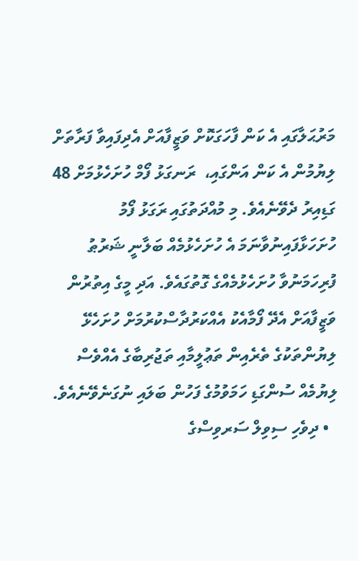މަރުޙަލާގައި އެ ކަން ފާހަގަކޮށް ވަޒީފާއަށް އެދިފައިވާ ފަރާތަށް ލިޔުމުން އެ ކަން އަންގައި،  ރަނގަޅު ފޯމް ހުށަހެޅުމަށް 48 ގަޑިއިރު ދެވޭނެއެވެ. މި މުއްދަތުގައި ރަގަޅު ފޯމު ހުށަހަޅާފައިނުވާނަމަ އެ ހުށަހެޅުމެއް ބަލާނީ ޝަރުޠު ފުރިހަމަނުވާ ހުށަހެޅުމެއްގެ ގޮތުގައެވެ. އަދި މީގެ އިތުރުން  ވަޒީފާއަށް އެދޭ ފޯމާއެކު އެއްކަރުދާސްކުރުމަށް ހުށަހެޅޭ ލިޔުންތަކުގެ ތެރެއިން ތަޢުލީމާއި ތަޖުރިބާގެ އެއްވެސް ލިޔުމެއް ސުންގަޑި ހަމަވުމުގެ ފަހުން ބަލައި ނުގަނެވޭނެއެވެ.
  • ދިވެހި ސިވިލް ސަރވިސްގެ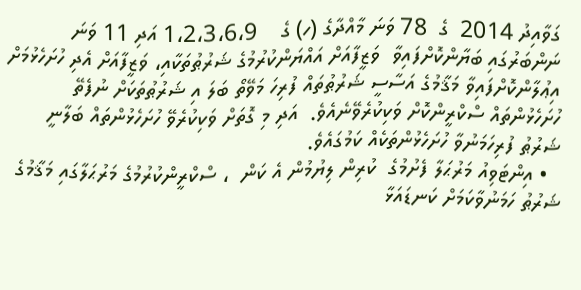ގަވާއިދު 2014  ގެ  78 ވަނަ މާއްދާގެ (ހ) ގެ    1،2،3،6،9 އަދި 11 ވަނަ ނަންބަރުގައި ބަޔާންކޮށްފައިވާ  ވަޒީފާއަށް އައްޔަންކުރުމުގެ ޝަރުޠުތަކާއި، ވަޒީފާއަށް އެދި ހުށަހެޅުމަށް އިޢުލާންކޮށްފައިވާ މަޤާމުގެ އަސާސީ ޝަރުޠުތައް ފުރިހަ މަވޭތޯ ބަލަ އި ޝަރުޠުތަކަށް ނުފެތޭ ހުށަހެޅުންތައް ސްކްރީންކޮށް ވަކިކުރެވޭނެއެވެ.  އަދި މި ގޮތަށް ވަކިކުރެވޭ ހުށަހެޅުންތައް ބަލާނީ ޝަރުޠު ފުރިހަމަނުވާ ހުށަހެޅުންތަކެއް ކަމުގައެވެ.
  • އިންޓަވިއު މަރުޙަލާ ފެށުމުގެ  ކުރިން ލިޔުމުން އެ ކަން  ، ސްކްރީންކުރުމުގެ މަރުޙަލާގައި މަޤާމުގެ ޝަރުޠު ހަމަނުވާކަމަށް ކަނޑައަޅާ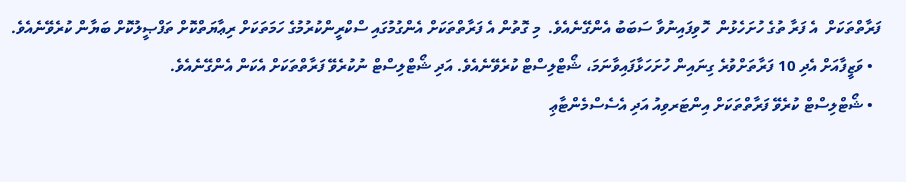ފަރާތްތަކަށް  އެ ފަރާ ތުގެ ހުށަހެޅުން  ހޮވިފައިނުވާ ސަބަބު އެންގޭނެއެވެ.  މި ގޮތުން އެ ފަރާތްތަކަށް އެންގުމުގައި ސްކްރީންކުރުމުގެ ހަމަތަކަށް ރިޢާޔަތްކޮށް ތަފްޞީލުކޮށް ބަޔާން ކުރެވޭނެއެވެ.
  • ވަޒީފާއަށް އެދި 10 ފަރާތަށްވުރެ ގިނައިން ހުށަހަޅާފައިވާނަމަ، ޝޯޓްލިސްޓް ކުރެވޭނެއެވެ. އަދި ޝޯޓްލިސްޓް ނުކުރެވޭ ފަރާތްތަކަށް އެކަން އެންގޭނެއެވެ.
  • ޝޯޓްލިސްޓް ކުރެވޭ ފަރާތްތަކަށް އިންޓަރވިއު އަދި އެސެސްމެންޓާޢި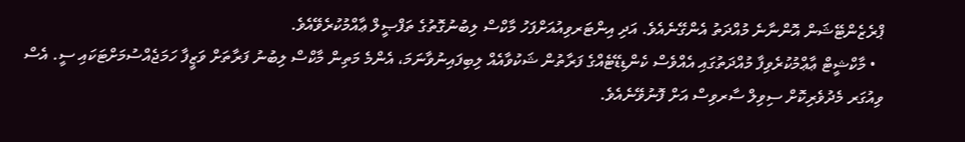ޕްރެޒެންޓޭޝަން އޮންނާނެ މުއްދަތު އެންގޭނެއެވެ. އަދި އިންޓަރވިއުއަށްފަހު މާކްސް ލިބުނުގޮތުގެ ތަފްޞީލް ޢާއްމުކުރެވޭއެވެ.
  • މާކްޝީޓް ޢާޢްމުކުރެވިފާ މުއްދަތުގައި އެއްވެސް ކެންޑިޑޭޓެއްގެ ފަރާތުން ޝަކުވާއެއް ލިބިފައިނުވާނަމަ، އެންމެ މަތިން މާކްސް ލިބުނު ފަރާތަށް ވަޒީފާ ހަމަޖެއްސުމަށްޓަކައި ސީ. އެސް ވިއުގަރ މެދުވެރިކޮށް ސިވިލް ސާރވިސް އަށް ފޮނުވޭނެއެވެ.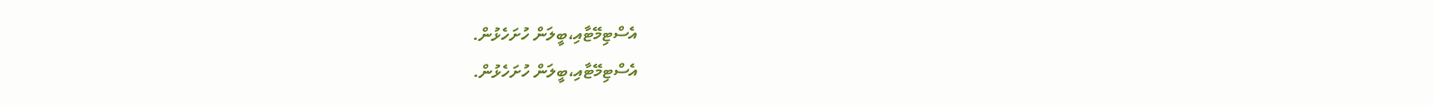އެސްޓިމޭޓާއި،ބީލަން ހުށަހެޅުން.
އެސްޓިމޭޓާއި،ބީލަން ހުށަހެޅުން.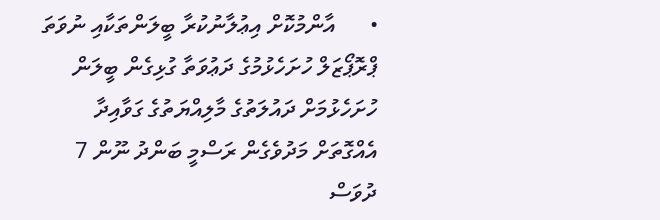•      އާންމުކޮށް އިޢުލާނުކުރާ ބީލަންތަކާއި ނުވަތަ ޕްރޮޕޯޒަލް ހުށަހެޅުމުގެ ދަޢުވަތާ ގުޅިގެން ބީލަން ހުށަހެޅުމަށް ދައުލަތުގެ މާލިއްޔަތުގެ ގަވާއިދާ އެއްގޮތަށް މަދުވެގެން ރަސްމީ ބަންދު ނޫން 7 ދުވަސް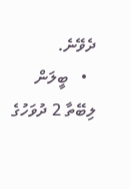ދެވޭނެ.
  •   ބީލަން ލިބޭތާ 2 ދުވަހުގެ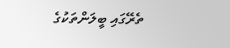ތެރޭގައި ބީލަންތަކުގެ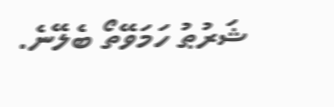ޝަރުޠު ހަމަވޭތޯ ބެލޭނެ.